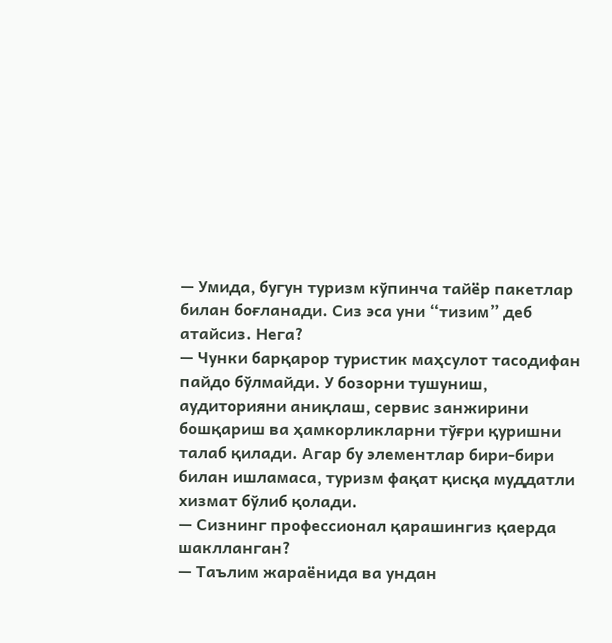— Умида, бугун туризм кўпинча тайёр пакетлар билан боғланади. Сиз эса уни “тизим” деб атайсиз. Нега?
— Чунки барқарор туристик маҳсулот тасодифан пайдо бўлмайди. У бозорни тушуниш, аудиторияни аниқлаш, сервис занжирини бошқариш ва ҳамкорликларни тўғри қуришни талаб қилади. Агар бу элементлар бири-бири билан ишламаса, туризм фақат қисқа муддатли хизмат бўлиб қолади.
— Сизнинг профессионал қарашингиз қаерда шаклланган?
— Таълим жараёнида ва ундан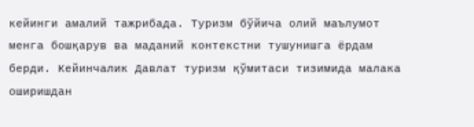кейинги амалий тажрибада. Туризм бўйича олий маълумот менга бошқарув ва маданий контекстни тушунишга ёрдам берди. Кейинчалик Давлат туризм қўмитаси тизимида малака оширишдан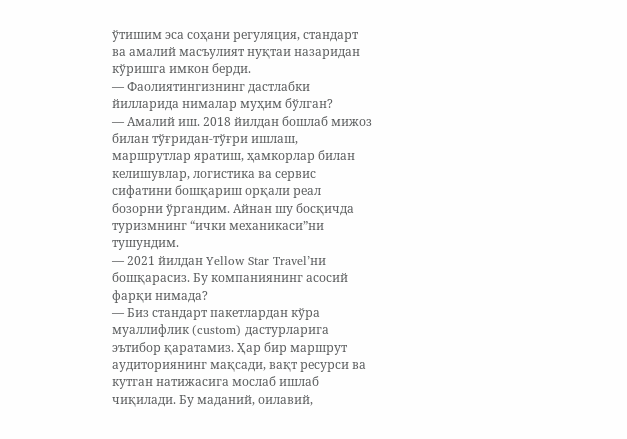ўтишим эса соҳани регуляция, стандарт ва амалий масъулият нуқтаи назаридан кўришга имкон берди.
— Фаолиятингизнинг дастлабки йилларида нималар муҳим бўлган?
— Амалий иш. 2018 йилдан бошлаб мижоз билан тўғридан-тўғри ишлаш, маршрутлар яратиш, ҳамкорлар билан келишувлар, логистика ва сервис сифатини бошқариш орқали реал бозорни ўргандим. Айнан шу босқичда туризмнинг “ички механикаси”ни тушундим.
— 2021 йилдан Yellow Star Travel’ни бошқарасиз. Бу компаниянинг асосий фарқи нимада?
— Биз стандарт пакетлардан кўра муаллифлик (custom) дастурларига эътибор қаратамиз. Ҳар бир маршрут аудиториянинг мақсади, вақт ресурси ва кутган натижасига мослаб ишлаб чиқилади. Бу маданий, оилавий,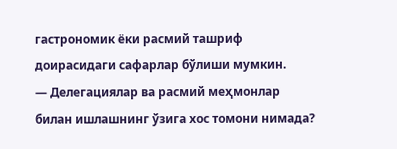гастрономик ёки расмий ташриф доирасидаги сафарлар бўлиши мумкин.
— Делегациялар ва расмий меҳмонлар билан ишлашнинг ўзига хос томони нимада?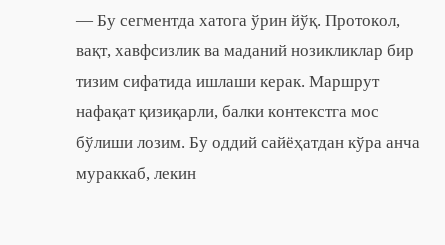— Бу сегментда хатога ўрин йўқ. Протокол, вақт, хавфсизлик ва маданий нозикликлар бир тизим сифатида ишлаши керак. Маршрут нафақат қизиқарли, балки контекстга мос бўлиши лозим. Бу оддий сайёҳатдан кўра анча мураккаб, лекин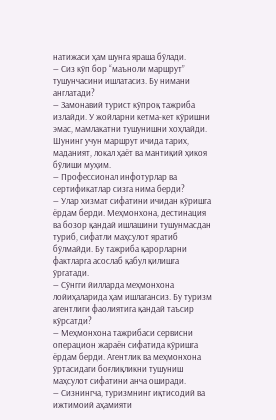натижаси ҳам шунга яраша бўлади.
— Сиз кўп бор “маъноли маршрут” тушунчасини ишлатасиз. Бу нимани англатади?
— Замонавий турист кўпроқ тажриба излайди. У жойларни кетма-кет кўришни эмас, мамлакатни тушунишни хоҳлайди. Шунинг учун маршрут ичида тарих, маданият, локал ҳаёт ва мантиқий ҳикоя бўлиши муҳим.
— Профессионал инфотурлар ва сертификатлар сизга нима берди?
— Улар хизмат сифатини ичидан кўришга ёрдам берди. Меҳмонхона, дестинация ва бозор қандай ишлашини тушунмасдан туриб, сифатли маҳсулот яратиб бўлмайди. Бу тажриба қарорларни фактларга асослаб қабул қилишга ўргатади.
— Сўнгги йилларда меҳмонхона лойиҳаларида ҳам ишлагансиз. Бу туризм агентлиги фаолиятига қандай таъсир кўрсатди?
— Меҳмонхона тажрибаси сервисни операцион жараён сифатида кўришга ёрдам берди. Агентлик ва меҳмонхона ўртасидаги боғлиқликни тушуниш маҳсулот сифатини анча оширади.
— Сизнингча, туризмнинг иқтисодий ва ижтимоий аҳамияти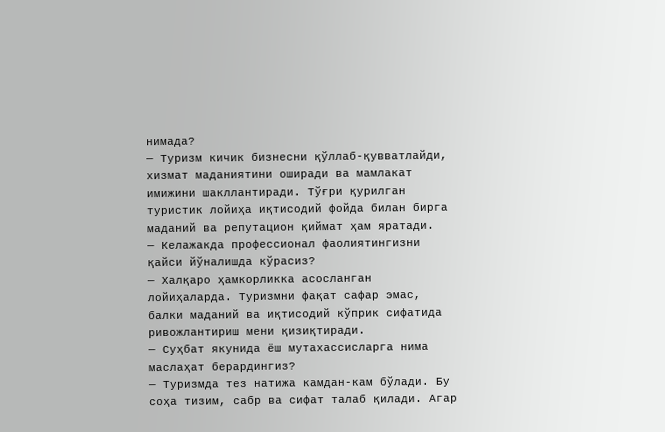нимада?
— Туризм кичик бизнесни қўллаб-қувватлайди, хизмат маданиятини оширади ва мамлакат имижини шакллантиради. Тўғри қурилган туристик лойиҳа иқтисодий фойда билан бирга маданий ва репутацион қиймат ҳам яратади.
— Келажакда профессионал фаолиятингизни қайси йўналишда кўрасиз?
— Халқаро ҳамкорликка асосланган лойиҳаларда. Туризмни фақат сафар эмас, балки маданий ва иқтисодий кўприк сифатида ривожлантириш мени қизиқтиради.
— Суҳбат якунида ёш мутахассисларга нима маслаҳат берардингиз?
— Туризмда тез натижа камдан-кам бўлади. Бу соҳа тизим, сабр ва сифат талаб қилади. Агар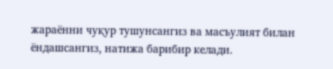жараённи чуқур тушунсангиз ва масъулият билан ёндашсангиз, натижа барибир келади.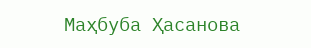Маҳбуба Ҳасанова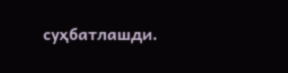суҳбатлашди.